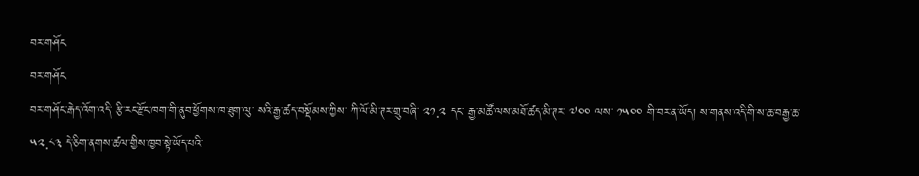བར་གཤོང
བར་གཤོང
བར་གཤོང་རྒེད་འོག་འདི་ རྩི་རང་རྫོང་ཁག་གི་ནུབ་ཕྱོགས་ཁ་ཐུག་ལུ་ སའི་རྒྱ་ཚད་བསྡོམས་ཀྱིས་ ཀི་ལོ་མི་ཊར་གྲུ་བཞི་ ༢༡.༢ དང་ རྒྱ་མཚོ་ལས་མཐོ་ཚད་མི་ཊར་ ༧༠༠ ལས་ ༡༥༠༠ གི་བར་ན་ཡོད། ས་གནས་འདི་གི་ས་ཆ་བརྒྱ་ཆ་ ༥༢.༨༣ དེ་ཅིག་ནགས་ཚལ་གྱིས་ཁྱབ་སྟེ་ཡོད་པའི་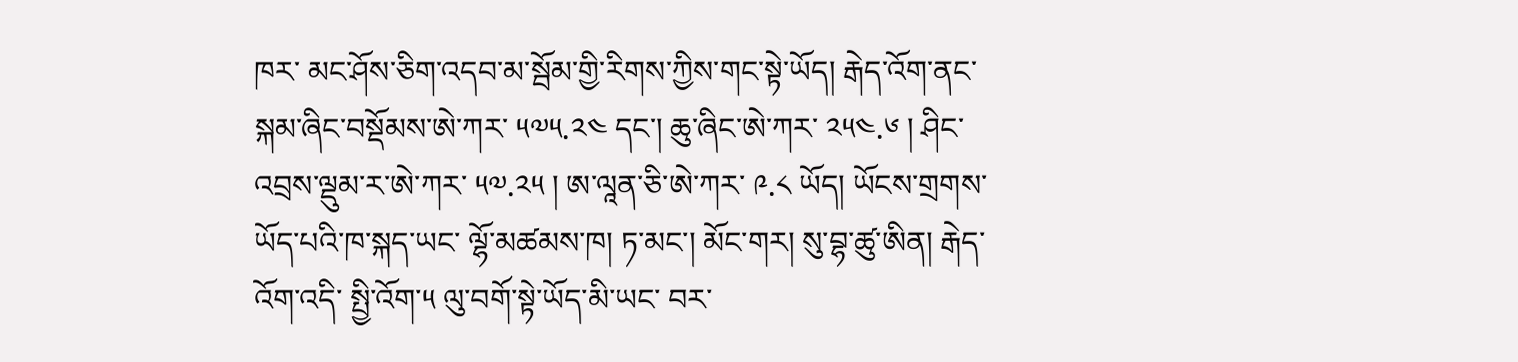ཁར་ མང་ཤོས་ཅིག་འདབ་མ་སྦོམ་གྱི་རིགས་ཀྱིས་གང་སྟེ་ཡོད། རྒེད་འོག་ནང་སྐམ་ཞིང་བསྡོམས་ཨེ་ཀར་ ༥༧༥.༢༤ དང་། ཆུ་ཞིང་ཨེ་ཀར་ ༢༥༤.༦ ། ཤིང་འབྲས་ལྡུམ་ར་ཨེ་ཀར་ ༥༧.༢༥ ། ཨ་ལཱན་ཅི་ཨེ་ཀར་ ༩.༨ ཡོད། ཡོངས་གྲགས་ཡོད་པའི་ཁ་སྐད་ཡང་ ལྷོ་མཚམས་ཁ། ཏ་མང་། མོང་གར། སུ་བྷ་ཚུ་ཨིན། རྒེད་འོག་འདི་ སྤྱི་འོག་༥ ལུ་བགོ་སྟེ་ཡོད་མི་ཡང་ བར་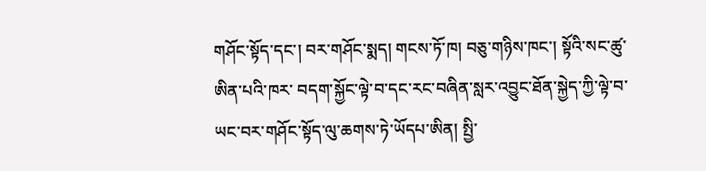གཤོང་སྟོད་དང་། བར་གཤོང་སྨད། གངས་ཏོ་ཁ། བཅུ་གཉིས་ཁང་། སྟོའི་སང་ཚུ་ཨིན་པའི་ཁར་ བདག་སྐྱོང་ལྟེ་བ་དང་རང་བཞིན་སླར་འབྱུང་ཐོན་སྐྱེད་ཀྱི་ལྟེ་བ་ཡང་བར་གཤོང་སྟོད་ལུ་ཆགས་ཏེ་ཡོདཔ་ཨིན། སྤྱི་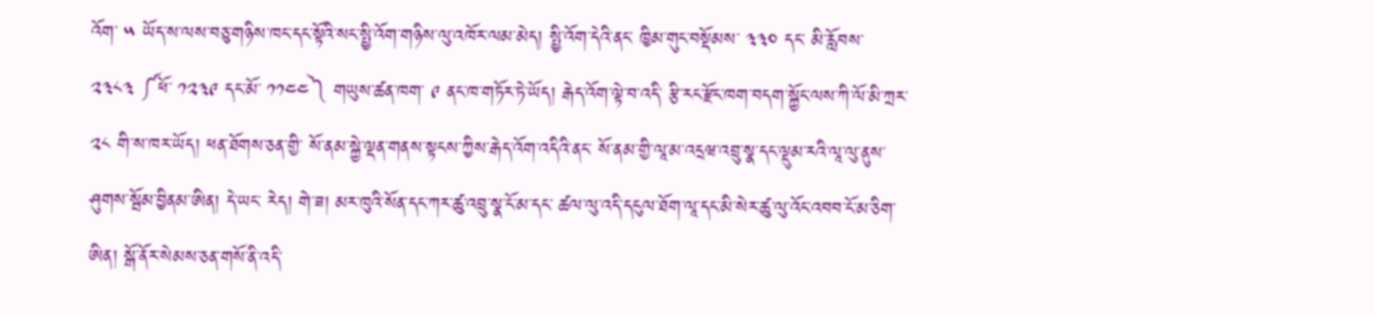འོག་ ༥ ཡོད་ས་ལས་བཅུ་གཉིས་ཁང་དང་སྟོའི་སང་སྤྱི་འོག་གཉིས་ལུ་འཁོར་ལམ་མེད། སྤྱི་འོག་དེའི་ནང་ ཁྱིམ་གུང་བསྡོམས་ ༣༣༠ དང་ མི་རློབས་ ༢༣༨༣ ༼ཕོ་ ༡༢༣༩ དང་མོ་ ༡༡༤༤༽ གཡུས་ཚན་ཁག་ ༩ ནང་ཁ་གཏོར་ཏེ་ཡོད། རྒེད་འོག་ལྟེ་བ་འདི་ རྩི་རང་རྫོང་ཁག་བདག་སྐྱོང་ལས་ཀི་ལོ་མི་ཀྲར་ ༢༨ གི་ས་ཁར་ཡོད། ཕན་ཐོགས་ཅན་གྱི་ སོ་ནམ་སྐྱེ་ལྡན་གནས་སྟངས་ཀྱིས་རྒེད་འོག་འདིའི་ནང་ སོ་ནམ་གྱི་ལཱ་མ་འདྲཝ་འབྲུ་སྣ་དང་ལྡུམ་རའི་ལཱ་ལུ་ནུས་ཤུགས་སྦོམ་བྱིནམ་ཨིན། དེ་ཡང་ རེད། གེ་ཟ། མར་ཁུའི་སོན་དང་ཀར་ཚུ་འབྲུ་སྣ་ངོ་མ་དང་ ཚལ་ལུ་འདི་དངུལ་ཐོག་ལཱ་དང་མི་སེར་ཚུ་ལུ་འོང་འབབ་ངོ་མ་ཅིག་ཨིན། སྒོ་ནོར་སེམས་ཅན་གསོ་ནི་འདི་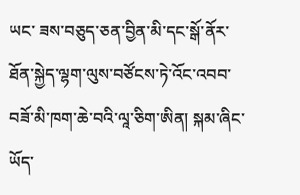ཡང་ ཟས་བཅུད་ཅན་བྱིན་མི་དང་སྒོ་ནོར་ཐོན་སྐྱེད་ལྷག་ལུས་བཙོངས་ཏེ་འོང་འབབ་བཟོ་མི་ཁག་ཆེ་བའི་ལཱ་ཅིག་ཨིན། སྐམ་ཞིང་ཡོད་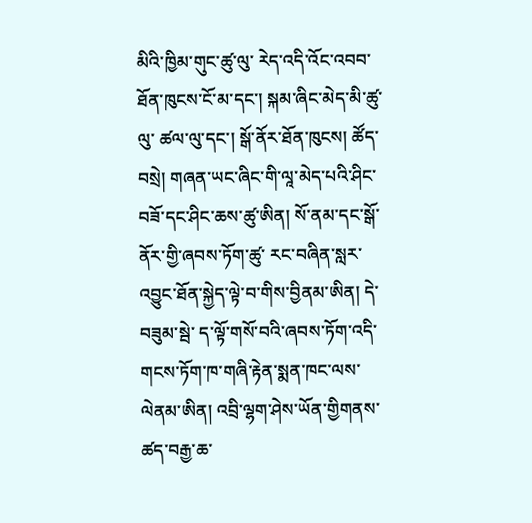མིའི་ཁྱིམ་གུང་ཚུ་ལུ་ རེད་འདི་འོང་འབབ་ཐོན་ཁུངས་ངོ་མ་དང་། སྐམ་ཞིང་མེད་མི་ཚུ་ལུ་ ཚལ་ལུ་དང་། སྒོ་ནོར་ཐོན་ཁུངས། ཚོད་བསྲེ། གཞན་ཡང་ཞིང་གི་ལཱ་མེད་པའི་ཤིང་བཟོ་དང་ཤིང་ཆས་ཚུ་ཨིན། སོ་ནམ་དང་སྒོ་ནོར་གྱི་ཞབས་ཏོག་ཚུ་ རང་བཞིན་སླར་འབྱུང་ཐོན་སྐྱེད་ལྟེ་བ་གིས་བྱིནམ་ཨིན། དེ་བཟུམ་སྦེ་ ད་ལྟོ་གསོ་བའི་ཞབས་ཏོག་འདི་ གངས་ཏོག་ཁ་གཞི་རྟེན་སྨན་ཁང་ལས་ལེནམ་ཨིན། འབྲི་ལྷག་ཤེས་ཡོན་གྱིགནས་ཚད་བརྒྱ་ཆ་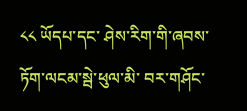༨༨ ཡོདཔ་དང་ ཤེས་རིག་གི་ཞབས་ཏོག་ལངམ་སྦེ་ཕུལ་མི་ བར་གཤོང་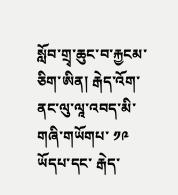སློབ་གྲྭ་ཆུང་བ་རྐྱངམ་ཅིག་ཨིན། རྒེད་འོག་ནང་ལུ་ལཱ་འབད་མི་གཞི་གཡོགཔ་ ༡༩ ཡོདཔ་དང་ རྒེད་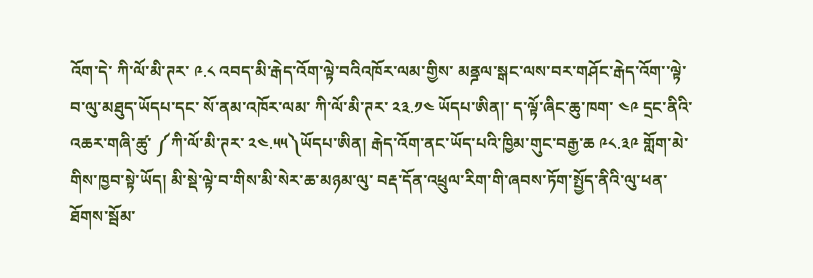འོག་དེ་ ཀི་ལོ་མི་ཊར་ ༩.༨ འབད་མི་རྒེད་འོག་ལྟེ་བའིའཁོར་ལམ་གྱིས་ མནྜལ་སྒང་ལས་བར་གཤོང་རྒེད་འོག་་ལྟེ་བ་ལུ་མཐུད་ཡོདཔ་དང་ སོ་ནམ་འཁོར་ལམ་ ཀི་ལོ་མི་ཊར་ ༢༣.༡༤ ཡོདཔ་ཨིན།་ ད་ལྟོ་ཞིང་ཆུ་ཁག་ ༤༩ དྲང་ནིའི་འཆར་གཞི་ཚུ་ ༼ཀི་ལོ་མི་ཊར་ ༢༤.༥༥༽ཡོདཔ་ཨིན། རྒེད་འོག་ནང་ཡོད་པའི་ཁྱིམ་གུང་བརྒྱ་ཆ ༩༨.༣༩ གློག་མེ་གིས་ཁྱབ་སྟེ་ཡོད། མི་སྡེ་ལྟེ་བ་གིས་མི་སེར་ཆ་མཉམ་ལུ་ བརྡ་དོན་འཕྲུལ་རིག་གི་ཞབས་ཏོག་སྤྱོད་ནིའི་ལུ་ཕན་ཐོགས་སྦོམ་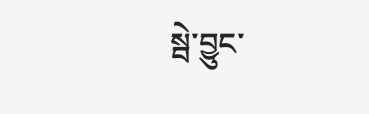སྦེ་བྱུང་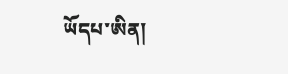ཡོདཔ་ཨིན།